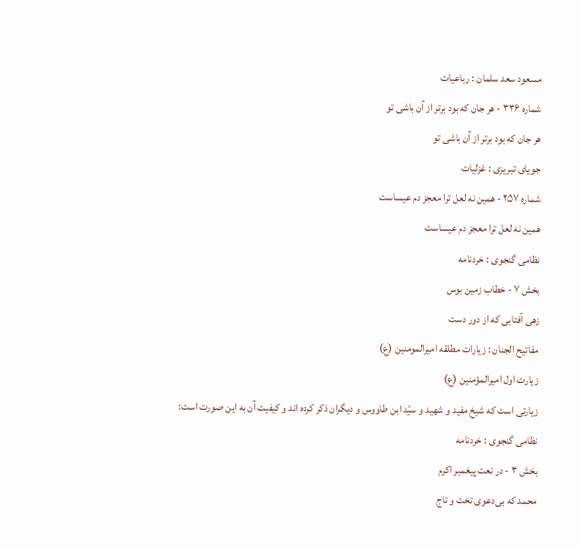مسعود سعد سلمان : رباعیات
شماره ۳۳۶ - هر جان که بود برتر از آن باشی تو
هر جان که بود برتر از آن باشی تو
جویای تبریزی : غزلیات
شماره ۲۵۷ - همین نه لعل ترا معجز دم عیساست
همین نه لعل ترا معجز دم عیساست
نظامی گنجوی : خردنامه
بخش ۷ - خطاب زمین بوس
زهی آفتابی که از دور دست
مفاتیح الجنان : زیارات مطلقه امیرالمومنین (ع)
زیارت اول امیرالمؤمنین (ع)
زیارتی است که شیخ مفید و شهید و سیّد ابن طاووس و دیگران ذکر کرده اند و کیفیت آن به این صورت است:
نظامی گنجوی : خردنامه
بخش ۳ - در نعت پیغمبر اکرم
محمد که بی‌دعوی تخت و تاج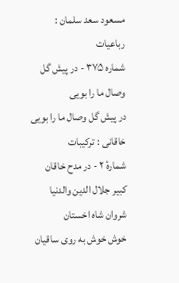مسعود سعد سلمان : رباعیات
شماره ۳۷۵ - در پیش گل وصال ما را بویی
در پیش گل وصال ما را بویی
خاقانی : ترکیبات
شمارهٔ ۲ - در مدح خاقان کبیر جلال الدین والدنیا شروان شاه اخستان
خوش خوش به روی ساقیان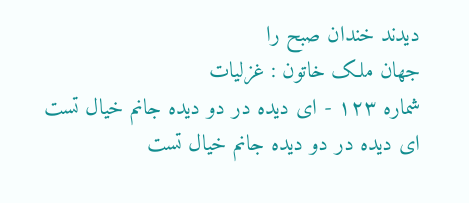دیدند خندان صبح را
جهان ملک خاتون : غزلیات
شماره ۱۲۳ - ای دیده در دو دیده جانم خیال تست
ای دیده در دو دیده جانم خیال تست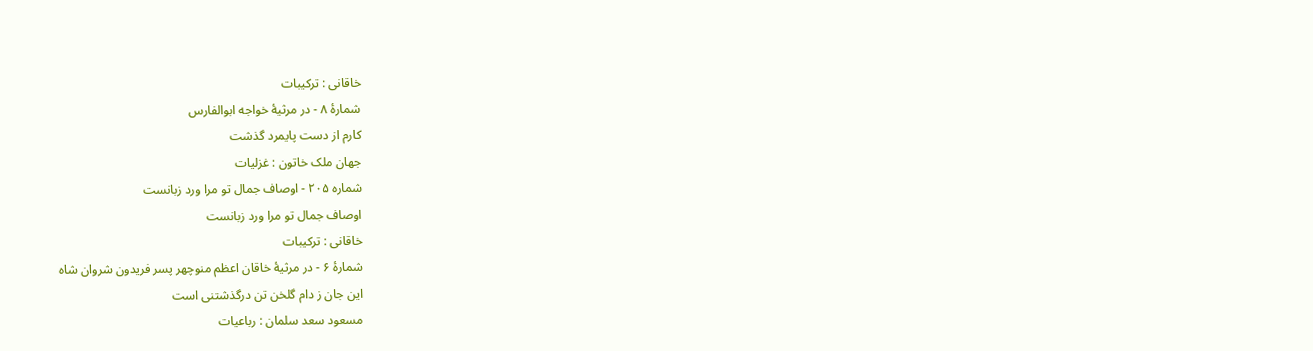خاقانی : ترکیبات
شمارهٔ ۸ - در مرثیهٔ خواجه ابوالفارس
کارم از دست پایمرد گذشت
جهان ملک خاتون : غزلیات
شماره ۲۰۵ - اوصاف جمال تو مرا ورد زبانست
اوصاف جمال تو مرا ورد زبانست
خاقانی : ترکیبات
شمارهٔ ۶ - در مرثیهٔ خاقان اعظم منوچهر پسر فریدون شروان شاه
این جان ز دام گلخن تن درگذشتنی است
مسعود سعد سلمان : رباعیات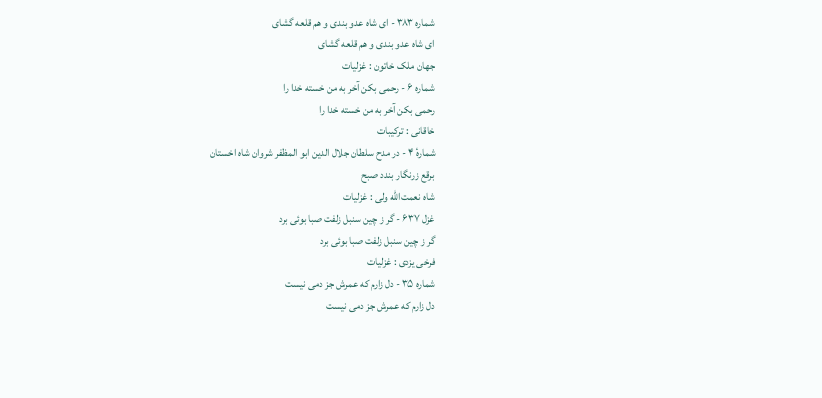شماره ۳۸۳ - ای شاه عدو بندی و هم قلعه گشای
ای شاه عدو بندی و هم قلعه گشای
جهان ملک خاتون : غزلیات
شماره ۶ - رحمی بکن آخر به من خسته خدا را
رحمی بکن آخر به من خسته خدا را
خاقانی : ترکیبات
شمارهٔ ۴ - در مدح سلطان جلال الدین ابو المظفر شروان شاه اخستان
برقع زرنگار بندد صبح
شاه نعمت‌الله ولی : غزلیات
غزل ۶۳۷ - گر ز چین سنبل زلفت صبا بوئی برد
گر ز چین سنبل زلفت صبا بوئی برد
فرخی یزدی : غزلیات
شماره ۳۵ - دل زارم که عمرش جز دمی نیست
دل زارم که عمرش جز دمی نیست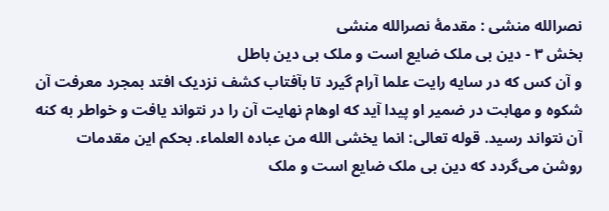نصرالله منشی : مقدمهٔ نصرالله منشی
بخش ۳ - دین بی ملک ضایع است و ملک بی دین باطل
و آن کس که در سایه رایت علما آرام گیرد تا بآفتاب کشف نزدیک افتد بمجرد معرفت آن شکوه و مهابت در ضمیر او پیدا آید که اوهام نهایت آن را در نتواند یافت و خواطر به کنه آن نتواند رسید. قوله تعالی: انما یخشی الله من عباده العلماء. بحکم این مقدمات روشن می‌گردد که دین بی ملک ضایع است و ملک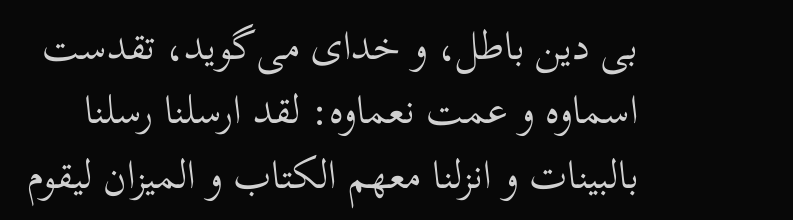بی دین باطل، و خدای می‌گوید، تقدست اسماوه و عمت نعماوه: لقد ارسلنا رسلنا بالبینات و انزلنا معهم الکتاب و المیزان لیقوم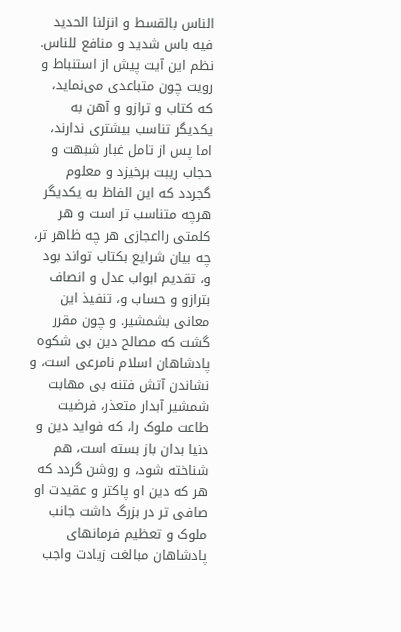الناس بالقسط و انزلنا الحدید فیه باس شدید و منافع للناس. نظم این آیت پیش از استنباط و رویت چون متباعدی می‌نماید، که کتاب و ترازو و آهن به یکدیگر تناسب بیشتری ندارند، اما پس از تامل غبار شبهت و حجاب ریبت برخیزد و معلوم گجردد که این الفاظ به یکدیگر هرچه متناسب تر است و هر کلمتی رااعجازی هر چه ظاهر تر، چه بیان شرایع بکتاب تواند بود و، تقدیم ابواب عدل و انصاف بترازو و حساب و، تنفیذ این معانی بشمشیر. و چون مقرر گشت که مصالح دین بی شکوه پادشاهان اسلام نامرعی است، و نشاندن آتش فتنه بی مهابت شمشیر آبدار متعذر، فرضیت طاعت ملوک را، که فواید دین و دنیا بدان باز بسته است، هم شناخته شود، و روشن گردد که هر که دین او پاکتر و عقیدت او صافی تر در بزرگ داشت جانب ملوک و تعظیم فرمانهای پادشاهان مبالغت زیادت واجب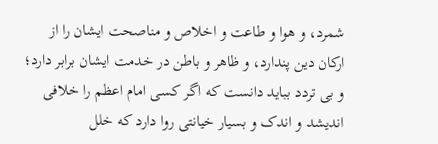شمرد، و هوا و طاعت و اخلاص و مناصحت ایشان را از ارکان دین پندارد، و ظاهر و باطن در خدمت ایشان برابر دارد؛ و بی تردد بباید دانست که اگر کسی امام اعظم را خلافی اندیشد و اندک و بسیار خیانتی روا دارد که خلل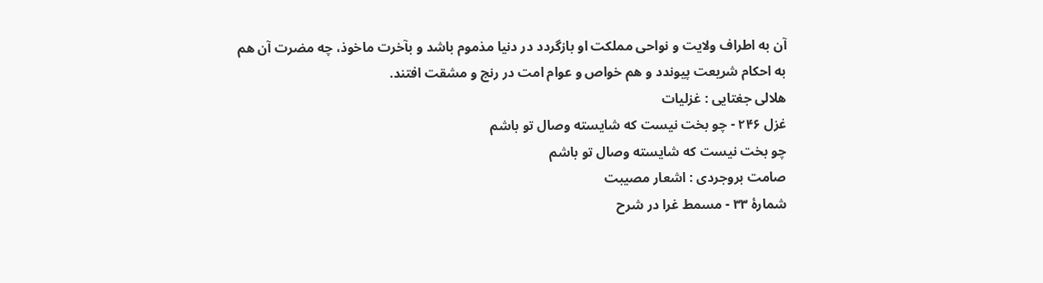آن به اطراف ولایت و نواحی مملکت او بازگردد در دنیا مذموم باشد و بآخرت ماخوذ، چه مضرت آن هم به احکام شریعت پیوندد و هم خواص و عوام امت در رنج و مشقت افتند.
هلالی جغتایی : غزلیات
غزل ۲۴۶ - چو بخت نیست که شایسته وصال تو باشم
چو بخت نیست که شایسته وصال تو باشم
صامت بروجردی : اشعار مصیبت
شمارهٔ ۳۳ - مسمط غرا در شرح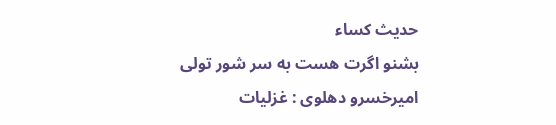حدیث کساء
بشنو اگرت هست به سر شور تولی
امیرخسرو دهلوی : غزلیات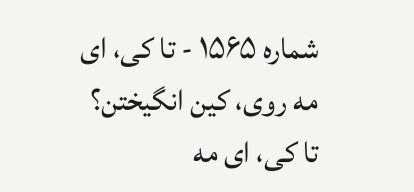شماره ۱۵۶۵ - تا کی، ای مه روی، کین انگیختن؟
تا کی، ای مه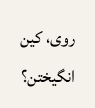روی، کین انگیختن؟